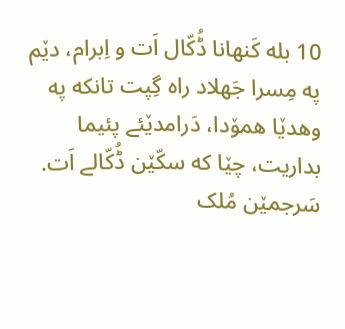10 بله کَنهانا ڈُکّال اَت و اِبرام، دێم په مِسرا جَهلاد راه گِپت تانکه په وهدێا همۆدا، دَرامدێئے پئیما بداریت، چێا که سکّێن ڈُکّالے اَت.
سَرجمێن مُلک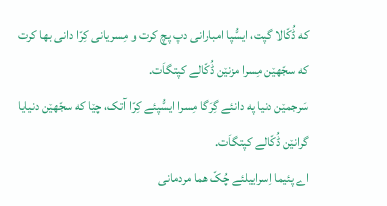که ڈُکّالا گپت، ایسُّپا امبارانی دپ پچ کرت و مِسریانی کِرّا دانی بها کرت که سجّهێن مِسرا مزنێن ڈُکّالے کپتگاَت.
سَرجمێن دنیا په دانئے گِرَگا مِسرا ایسُّپئے کِرّا آتک، چێا که سجّهێن دنیایا گرانێن ڈُکّالے کپتگاَت.
اے پئیما اِسراییلئے چُکّ هما مردمانی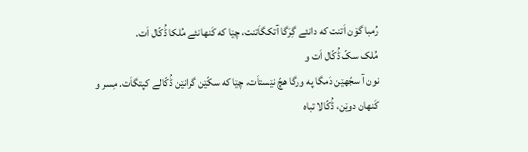رُمبا گۆن اَتنت که دانئے گِرَگا آتکگاَتنت، چێا که کَنهانئے مُلکا ڈُکّال اَت.
مُلک سکّ ڈُکّال اَت و
نون آ سجّهێن دَمگا په ورگا هچّ نێستاَت، چێا که سکّێن گرانێن ڈُکّالے کپتگاَت. مِسر و کَنهان دوێن، ڈُکّالا تباه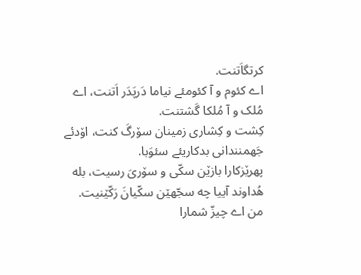کرتگاَتنت.
اے کئوم و آ کئومئے نیاما دَرپَدَر اَتنت، اے مُلک و آ مُلکا گَشتنت.
کِشت و کِشاری زمینان سۆرگَ کنت، اۆدئے جَهمنندانی بدکاریئے سئوَبا.
پهرێزکارا بازێن سکّی و سۆریَ رسیت، بله هُداوند آییا چه سجّهێن سکّیانَ رَکّێنیت.
من اے چیزّ شمارا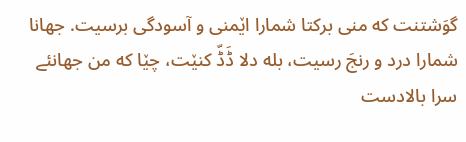گوَشتنت که منی برکتا شمارا اێمنی و آسودگی برسیت. جهانا شمارا درد و رنجَ رسیت، بله دلا ڈَڈّ کنێت، چێا که من جهانئے سرا بالادست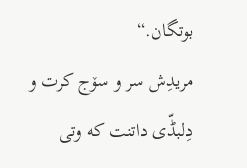بوتگان.“
مریدِش سر و سۆج کرت و دِلبڈّی داتنت که وتی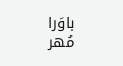باوَرا مُهر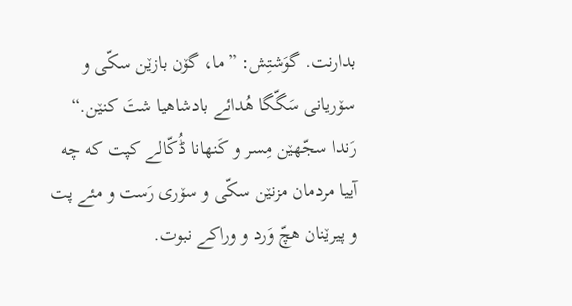بدارنت. گوَشتِش: ”ما، گۆن بازێن سکّی و سۆریانی سَگّگا هُدائے بادشاهیا شتَ کنێن.“
رَندا سجّهێن مِسر و کَنهانا ڈُکّالے کپت که چه آییا مردمان مزنێن سکّی و سۆری رَست و مئے پت و پیرێنان هچّ وَرد و وراکے نبوت.